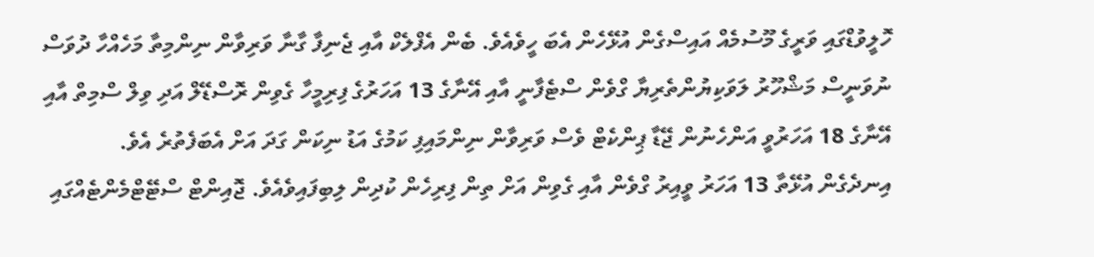ހޮލީވުޑްގައި ވަރީގެ މޫސުމެއް އައިސްގެން އުޅޭހެން އެބަ ހީވެއެވެ. ބެން އެފްލެކް އާއި ޖެނިފާ ގާނާ ވަރިވާން ނިންމިތާ މަހެއްހާ ދުވަސް ނުވަނީސް މަޝްހޫރު ލަވަކިޔުންތެރިޔާ ގްވެން ސްޓެފާނީ އާއި އޭނާގެ 13 އަހަރުގެ ފިރިމީހާ ގެވިން ރޮސްޑޭލް އަދި ވިލް ސްމިތް އާއި އޭނާގެ 18 އަހަރުވީ އަންހެނުން ޖޭޑާ ޕިންކެޓް ވެސް ވަރިވާން ނިންމައިފި ކަމުގެ އަޑު ނިކަން ގަދަ އަށް އެބަފެތުރެ އެވެ.
އިނދެގެން އުޅޭތާ 13 އަހަރު ވީއިރު ގްވެން އާއި ގެވިން އަށް ތިން ފިރިހެން ކުދިން ލިބިފައިވެއެވެ. ޖޮއިންޓް ސްޓޭޓްމެންޓެއްގައި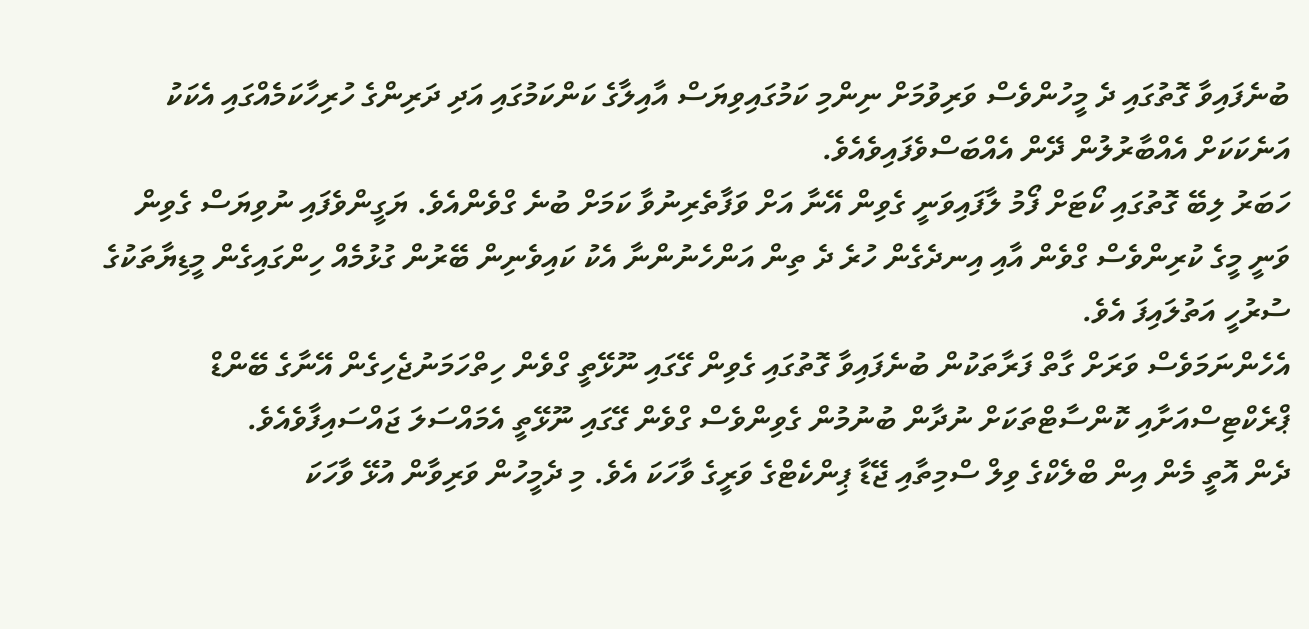ބުނެފައިވާ ގޮތުގައި ދެ މީހުންވެސް ވަރިވުމަށް ނިންމި ކަމުގައިވިޔަސް އާއިލާގެ ކަންކަމުގައި އަދި ދަރިންގެ ހުރިހާކަމެއްގައި އެކަކު އަނެކަކަށް އެއްބާރުލުން ދޭން އެއްބަސްވެފައިވެއެވެ.
ހަބަރު ލިބޭ ގޮތުގައި ކޯޓަށް ފޯމު ލާފައިވަނީ ގެވިން އޭނާ އަށް ވަފާތެރިނުވާ ކަމަށް ބުނެ ގްވެންއެވެ. ޔަގީންވެފައި ނުވިޔަސް ގެވިން ވަނީ މީގެ ކުރިންވެސް ގްވެން އާއި އިނދެގެން ހުރެ ދެ ތިން އަންހެނުންނާ އެކު ކައިވެނިން ބޭރުން ގުޅުމެއް ހިންގައިގެން މީޑިޔާތަކުގެ ސުރުހީ އަތުލައިފަ އެވެ.
އެހެންނަމަވެސް ވަރަށް ގާތް ފަރާތަކުން ބުނެފައިވާ ގޮތުގައި ގެވިން ގޭގައި ނޫޅޭތީ ގްވެން ހިތްހަމަނުޖެހިގެން އޭނާގެ ބޭންޑް ޕްރެކްޓިސްއަށާއި ކޮންސާޓްތަކަށް ނުދާން ބުނުމުން ގެވިންވެސް ގްވެން ގޭގައި ނޫޅޭތީ އެމައްސަލަ ޖައްސައިފާވެއެވެ.
ދެން އޮތީ މެން އިން ބްލެކްގެ ވިލް ސްމިތާއި ޖޭޑާ ޕިންކެޓްގެ ވަރީގެ ވާހަކަ އެވެ. މި ދެމީހުން ވަރިވާން އުޅޭ ވާހަކަ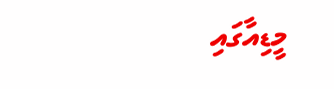މީޑިއާގައި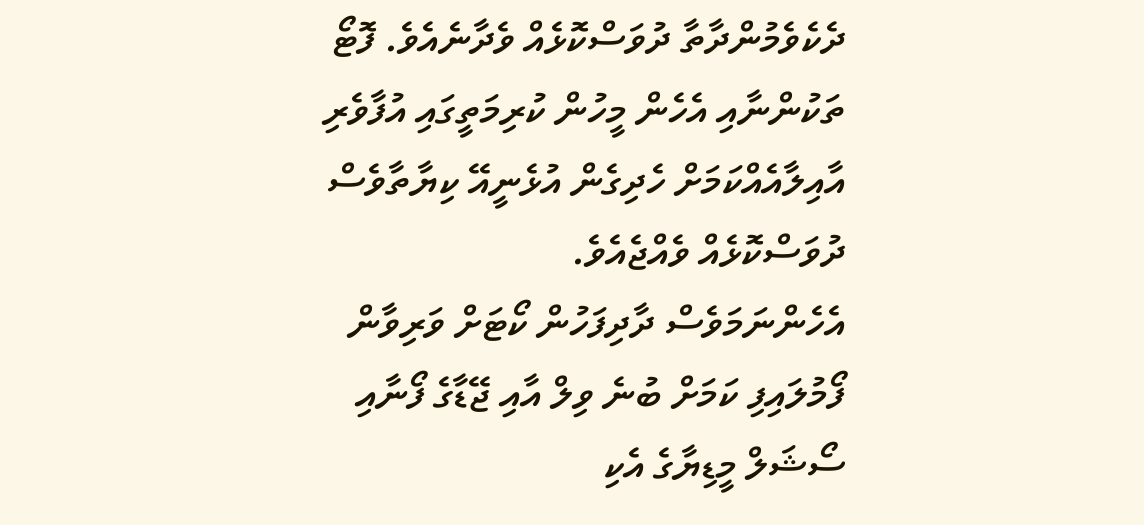ދެކެވެމުންދާތާ ދުވަސްކޮޅެއް ވެދާނެއެވެ. ފޮޓޯ ތަކުންނާއި އެހެން މީހުން ކުރިމަތީގައި އުފާވެރި އާއިލާއެއްކަމަށް ހެދިގެން އުޅެނީއޭ ކިޔާތާވެސް ދުވަސްކޮޅެއް ވެއްޖެއެވެ.
އެހެންނަމަވެސް ދާދިފަހުން ކޯޓަށް ވަރިވާން ފޯމުލައިފި ކަމަށް ބުނެ ވިލް އާއި ޖޭޑާގެ ފޯނާއި ސޯޝަލް މީޑިޔާގެ އެކި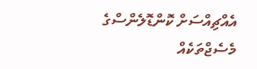އެއްޗިއްސަށް ކޮންޑޮލެންސްގެ މެސެޖްތަކެއް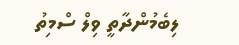ލިބެމުންދާތީ ވިލް ސްމިތު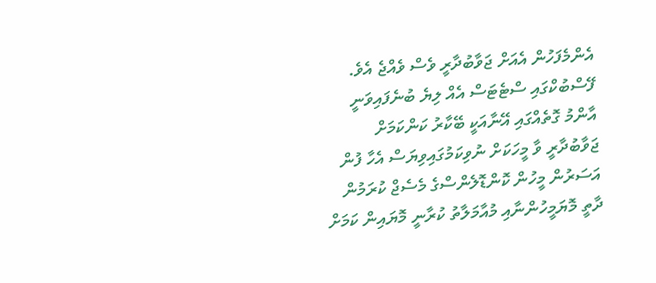އެންމެފަހުން އެއަށް ޖަވާބުދާރީ ވެސް ވެއްޖެ އެވެ.
ފޭސްބުކްގައި ސްޓެޓަސް އެއް ލިޔެ ބުނެފައިވަނީ އާންމު ގޮތެއްގައި އޭނާއަކީ ބޭކާރު ކަންކަމަށް ޖަވާބުދާރީ ވާ މީހަކަށް ނުވިކަމުގައިވިޔަސް އެހާ ފުން އަސަރުން މީހުން ކޮންޑޮލެންސްގެ މެސެޖް ކުރަމުން ދާތީ މޮޔަމީހުންނާއި މުއާމަލާތު ކުރާނީ މޮޔައިން ކަމަށް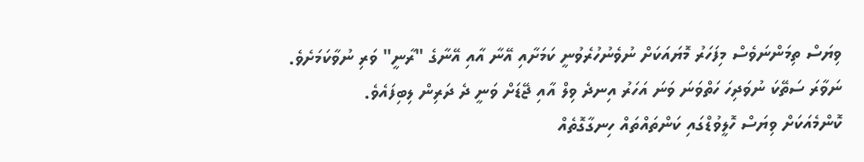ވިޔަސް ތިމަންނަވެސް މިފަހަރު މޮޔައަކަށް ނުވެނުހުރެވުނީ ކަމަށާއި އޭނާ އާއި އޭނާގެ "ރާނީ" ވަރި ނުވާކަމަށެވެ.
ނަވާރަ ސަތޭކަ ނުވަދިހަ ހަތްވަނަ ވަނަ އަހަރު އިނދެ ވިލް އާއި ޖޭޑަށް ވަނީ ދެ ދަރިން ލިބިފައެވެ.
ކޮންމެއަކަށް ވިޔަސް ހޮލީވުޑްގައި ކަންތައްތައް ހިނގާގޮތެއް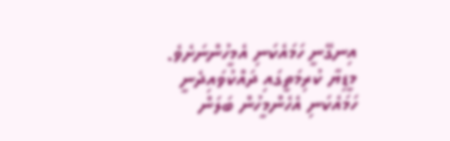އިނގޭނީ ހަމައެކަނި އެމީހުންނަށެވެ. މީޑިޔާ ކުރިމަތީގައި ދައްކުވައިދެނީ ހަމައެކަނި އެހެންމީހުން ބަލަން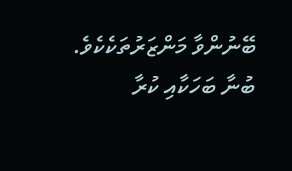ބޭނުންވާ މަންޒަރުތަކެކެވެ. ބުނާ ބަހަކާއި ކުރާ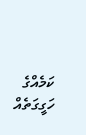ކަމެއްގެ ހަގީގަތެއް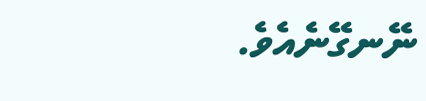ނޭނގޭނެއެވެ.